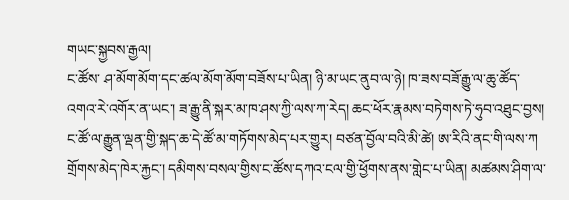གཡང་སྐྱབས་རྒྱལ།
ང་ཚོས་ ཤ་མོག་མོག་དང་ཚལ་མོག་མོག་བཟོས་པ་ཡིན། ཉི་མ་ཡང་ནུབ་ལ་ཉེ། ཁ་ཟས་བཟོ་རྒྱུ་ལ་ཆུ་ཚོད་འགའ་རེ་འགོར་ན་ཡང་། ཟ་རྒྱུ་ནི་སྐར་མ་ཁ་ཤས་ཀྱི་ལས་ཀ་རེད། ཆང་ཕོར་རྣམས་བཏེགས་ཏེ་ཧུབ་འཐུང་བྱས། ང་ཚོ་ལ་རྒྱུན་ལྡན་གྱི་སྐད་ཆ་དེ་ཚོ་མ་གཏོགས་མེད་པར་གྱུར། བཙན་བྱོལ་བའི་མི་ཚེ། ཨ་རིའི་ནང་གི་ལས་ཀ གྲོགས་མེད་ཁེར་རྐྱང་། དམིགས་བསལ་གྱིས་ང་ཚོས་དཀའ་ངལ་གྱི་ཕྱོགས་ནས་གླེང་པ་ཡིན། མཚམས་ཤིག་ལ་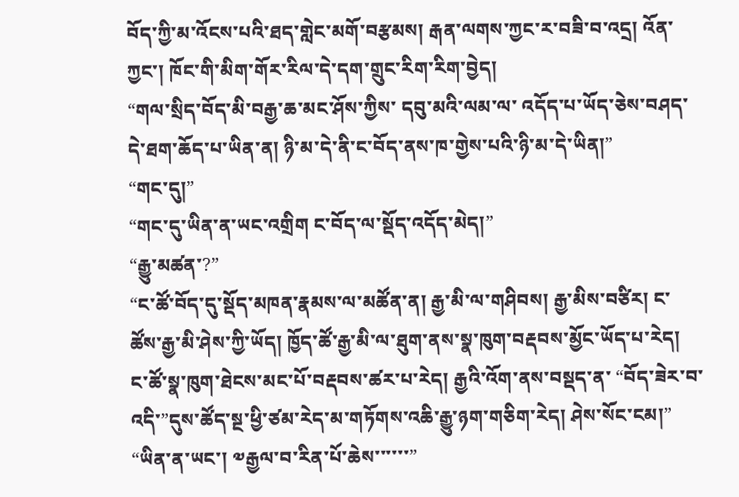བོད་ཀྱི་མ་འོངས་པའི་ཐད་གླེང་མགོ་བརྩམས། རྒན་ལགས་ཀྱང་ར་བཟི་བ་འདྲ། འོན་ཀྱང་། ཁོང་གི་མིག་གོར་རིལ་དེ་དག་གྲུང་རིག་རིག་བྱེད།
“གལ་སྲིད་བོད་མི་བརྒྱ་ཆ་མང་ཤོས་ཀྱིས་ དབུ་མའི་ལམ་ལ་ འདོད་པ་ཡོད་ཅེས་བཤད་དེ་ཐག་ཆོད་པ་ཡིན་ན། ཉི་མ་དེ་ནི་ང་བོད་ནས་ཁ་གྱེས་པའི་ཉི་མ་དེ་ཡིན།”
“གང་དུ།”
“གང་དུ་ཡིན་ན་ཡང་འགྲིག ང་བོད་ལ་སྡོད་འདོད་མེད།”
“རྒྱུ་མཚན་?”
“ང་ཚོ་བོད་དུ་སྡོད་མཁན་རྣམས་ལ་མཚོན་ན། རྒྱ་མི་ལ་གཤིབས། རྒྱ་མིས་བཙིར། ང་ཚོས་རྒྱ་མི་ཤེས་ཀྱི་ཡོད། ཁྱོད་ཚོ་རྒྱ་མི་ལ་ཐུག་ནས་སྣ་ཁུག་བརྡབས་མྱོང་ཡོད་པ་རེད། ང་ཚོ་སྣ་ཁུག་ཐེངས་མང་པོ་བརྡབས་ཚར་པ་རེད། རྒྱའི་འོག་ནས་བསྡད་ན་ “བོད་ཟེར་བ་འདི་”དུས་ཚོད་སྔ་ཕྱི་ཙམ་རེད་མ་གཏོགས་འཆི་རྒྱུ་ཉག་གཅིག་རེད། ཤེས་སོང་ངམ།”
“ཡིན་ན་ཡང་། ༧རྒྱལ་བ་རིན་པོ་ཆེས་་་་་་”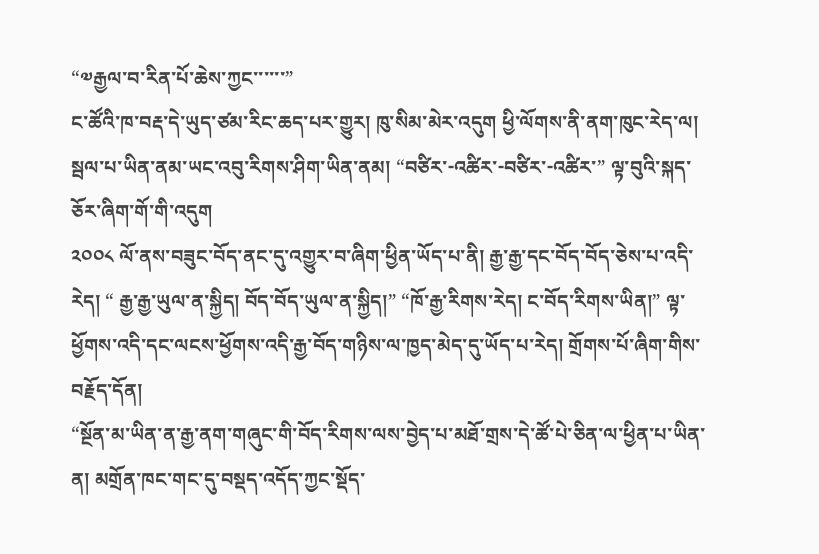“༧རྒྱལ་བ་རིན་པོ་ཆེས་ཀྱང་་་་་་”
ང་ཚོའི་ཁ་བརྡ་དེ་ཡུད་ཙམ་རིང་ཆད་པར་གྱུར། ཁུ་སིམ་མེར་འདུག ཕྱི་ལོགས་ནི་ནག་ཁུང་རེད་ལ། སྦལ་པ་ཡིན་ནམ་ཡང་འབུ་རིགས་ཤིག་ཡིན་ནམ། “བཙིར་-འཚིར་-བཙིར་-འཚིར་” ལྟ་བུའི་སྐད་ཅོར་ཞིག་གོ་གི་འདུག
༢༠༠༨ ལོ་ནས་བཟུང་བོད་ནང་དུ་འགྱུར་བ་ཞིག་ཕྱིན་ཡོད་པ་ནི། རྒྱ་རྒྱ་དང་བོད་བོད་ཅེས་པ་འདི་རེད། “ རྒྱ་རྒྱ་ཡུལ་ན་སྐྱིད། བོད་བོད་ཡུལ་ན་སྐྱིད།” “ཁོ་རྒྱ་རིགས་རེད། ང་བོད་རིགས་ཡིན།” ལྟ་ཕྱོགས་འདི་དང་ལངས་ཕྱོགས་འདི་རྒྱ་བོད་གཉིས་ལ་ཁྱད་མེད་དུ་ཡོད་པ་རེད། གྲོགས་པོ་ཞིག་གིས་བརྗོད་དོན།
“སྔོན་མ་ཡིན་ན་རྒྱ་ནག་གཞུང་གི་བོད་རིགས་ལས་བྱེད་པ་མཐོ་གྲས་དེ་ཚོ་པེ་ཅིན་ལ་ཕྱིན་པ་ཡིན་ན། མགྲོན་ཁང་གང་དུ་བསྡད་འདོད་ཀྱང་སྡོད་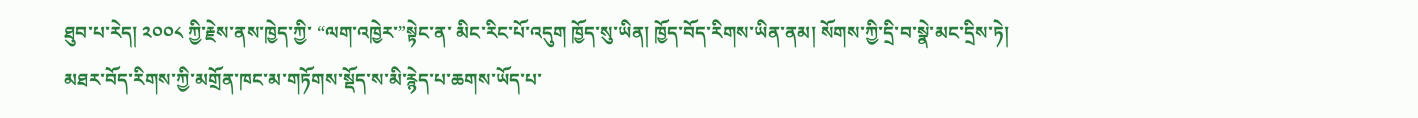ཐུབ་པ་རེད། ༢༠༠༨ ཀྱི་རྗེས་ནས་ཁྱེད་ཀྱི་ “ལག་འཁྱེར་”སྟེང་ན་ མིང་རིང་པོ་འདུག ཁྱོད་སུ་ཡིན། ཁྱོད་བོད་རིགས་ཡིན་ནམ། སོགས་ཀྱི་དྲི་བ་སྣེ་མང་དྲིས་ཏེ། མཐར་བོད་རིགས་ཀྱི་མགྲོན་ཁང་མ་གཏོགས་སྡོད་ས་མི་རྙེད་པ་ཆགས་ཡོད་པ་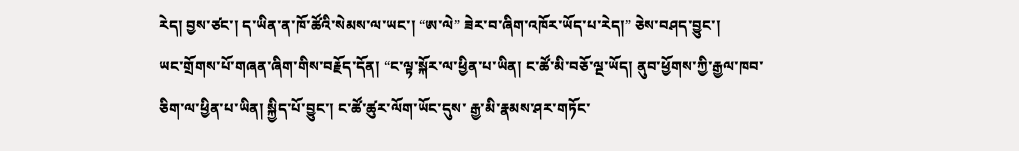རེད། བྱས་ཙང་། ད་ཡིན་ན་ཁོ་ཚོའི་སེམས་ལ་ཡང་། “ཨ་ལེ” ཟེར་བ་ཞིག་འཁོར་ཡོད་པ་རེད།” ཅེས་བཤད་བྱུང་།
ཡང་གྲོགས་པོ་གཞན་ཞིག་གིས་བརྗོད་དོན། “ང་ལྟ་སྐོར་ལ་ཕྱིན་པ་ཡིན། ང་ཚོ་མི་བཅོ་ལྔ་ཡོད། ནུབ་ཕྱོགས་ཀྱི་རྒྱལ་ཁབ་ཅིག་ལ་ཕྱིན་པ་ཡིན། སྐྱིད་པོ་བྱུང་། ང་ཚོ་ཚུར་ལོག་ཡོང་དུས་ རྒྱ་མི་རྣམས་ཤར་གཏོང་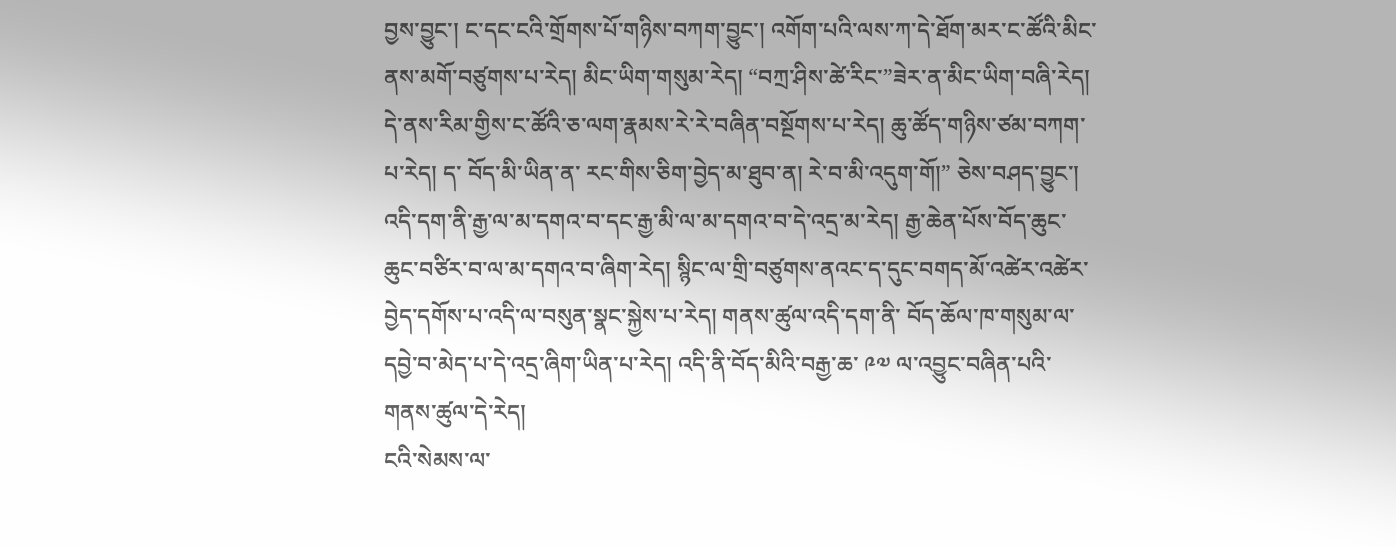བྱས་བྱུང་། ང་དང་ངའི་གྲོགས་པོ་གཉིས་བཀག་བྱུང་། འགོག་པའི་ལས་ཀ་དེ་ཐོག་མར་ང་ཚོའི་མིང་ནས་མགོ་བཙུགས་པ་རེད། མིང་ཡིག་གསུམ་རེད། “བཀྲ་ཤིས་ཚེ་རིང་”ཟེར་ན་མིང་ཡིག་བཞི་རེད། དེ་ནས་རིམ་གྱིས་ང་ཚོའི་ཅ་ལག་རྣམས་རེ་རེ་བཞིན་བསྔོགས་པ་རེད། ཆུ་ཚོད་གཉིས་ཙམ་བཀག་པ་རེད། ད་ བོད་མི་ཡིན་ན་ རང་གིས་ཅིག་བྱེད་མ་ཐུབ་ན། རེ་བ་མི་འདུག་གོ།” ཅེས་བཤད་བྱུང་།
འདི་དག་ནི་རྒྱ་ལ་མ་དགའ་བ་དང་རྒྱ་མི་ལ་མ་དགའ་བ་དེ་འདྲ་མ་རེད། རྒྱ་ཆེན་པོས་བོད་ཆུང་ཆུང་བཙིར་བ་ལ་མ་དགའ་བ་ཞིག་རེད། སྙིང་ལ་གྲི་བཙུགས་ནའང་ད་དུང་བགད་མོ་འཚེར་འཚེར་བྱེད་དགོས་པ་འདི་ལ་བསུན་སྣང་སྐྱེས་པ་རེད། གནས་ཚུལ་འདི་དག་ནི་ བོད་ཆོལ་ཁ་གསུམ་ལ་དབྱེ་བ་མེད་པ་དེ་འདྲ་ཞིག་ཡིན་པ་རེད། འདི་ནི་བོད་མིའི་བརྒྱ་ཆ་ ༩༧ ལ་འབྱུང་བཞིན་པའི་གནས་ཚུལ་དེ་རེད།
ངའི་སེམས་ལ་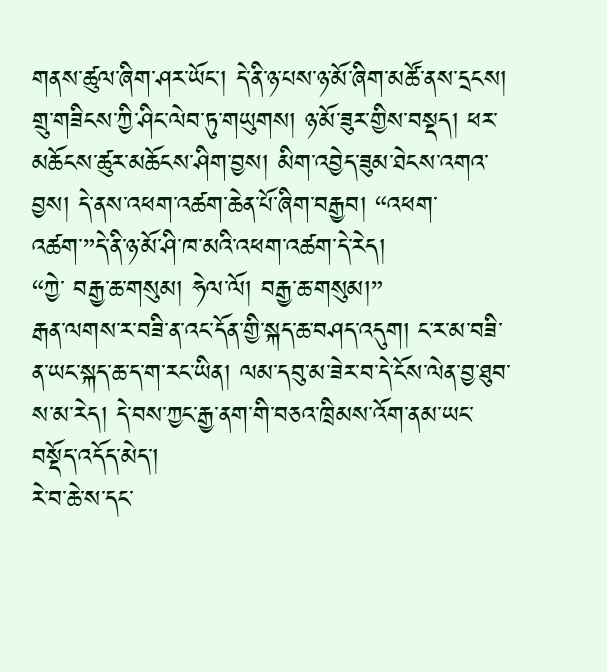གནས་ཚུལ་ཞིག་ཤར་ཡོང་། དེ་ནི་ཉ་པས་ཉ་མོ་ཞིག་མཚོ་ནས་དྲངས། གྲུ་གཟིངས་ཀྱི་ཤིང་ལེབ་ཏུ་གཡུགས། ཉ་མོ་ཟུར་གྱིས་བསྡད། ཕར་མཆོངས་ཚུར་མཆོངས་ཤིག་བྱས། མིག་འབྱེད་ཟུམ་ཐེངས་འགའ་བྱས། དེ་ནས་འཕག་འཚག་ཆེན་པོ་ཞིག་བརྒྱབ། “འཕག་འཚག་”དེ་ནི་ཉ་མོ་ཤི་ཁ་མའི་འཕག་འཚག་དེ་རེད།
“ཀྱེ་ བརྒྱ་ཆ་གསུམ། ཧེལ་ལོ། བརྒྱ་ཆ་གསུམ།”
རྒན་ལགས་ར་བཟི་ན་འང་དོན་གྱི་སྐད་ཆ་བཤད་འདུག། ང་ར་མ་བཟི་ན་ཡང་སྐད་ཆ་ད་ག་རང་ཡིན། ལམ་དབུ་མ་ཟེར་བ་དེ་ངོས་ལེན་བྱ་ཐུབ་ས་མ་རེད། དེ་བས་ཀྱང་རྒྱ་ནག་གི་བཅའ་ཁྲིམས་འོག་ནམ་ཡང་བསྡོད་འདོད་མེད་།
རེ་བ་ཆེ་ས་དང་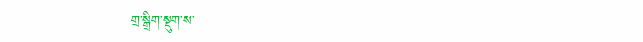གྲ་སྒྲིག་སྡུག་ས་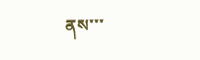ནས་་་